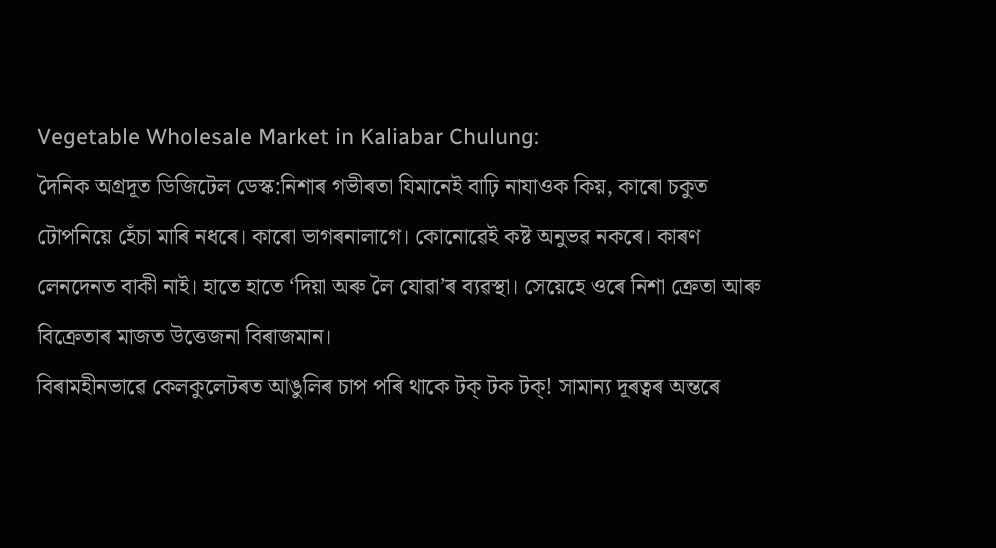Vegetable Wholesale Market in Kaliabar Chulung:
দৈনিক অগ্ৰদূত ডিজিটেল ডেস্ক:নিশাৰ গভীৰতা যিমানেই বাঢ়ি নাযাওক কিয়, কাৰো চকুত টোপনিয়ে হেঁচা মাৰি নধৰে। কাৰো ভাগৰনালাগে। কোনোৱেই কষ্ট অনুভৱ নকৰে। কাৰণ লেনদেনত বাকী নাই। হাতে হাতে ‘দিয়া অৰু লৈ যোৱা’ৰ ব্যৱস্থা। সেয়েহে ওৰে নিশা ক্রেতা আৰু বিক্রেতাৰ মাজত উত্তেজনা বিৰাজমান।
বিৰামহীনভাৱে কেলকুলেটৰত আঙুলিৰ চাপ পৰি থাকে টক্ টক টক্! সামান্য দূৰত্বৰ অন্তৰে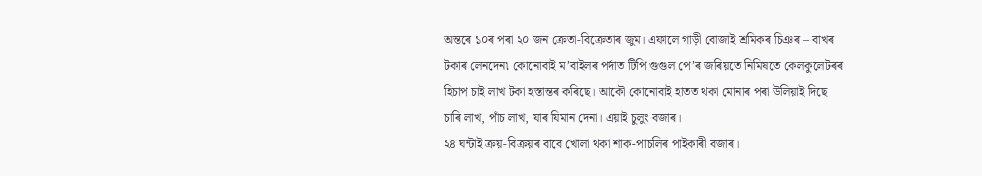অন্তৰে ১০ৰ পৰা ২০ জন ক্রেতা-বিক্রেতাৰ জুম। এফালে গাড়ী বোজাই শ্ৰমিকৰ চিঞৰ – বাখৰ টকাৰ লেনদেন৷ কোনোবাই ম’বাইলৰ পৰ্দাত টিপি গুগুল পে’ৰ জৰিয়তে নিমিষতে কেলকুলেটৰৰ হিচাপ চাই লাখ টকা হস্তান্তৰ কৰিছে। আকৌ কোনোবাই হাতত থকা মোনাৰ পৰা উলিয়াই দিছে চাৰি লাখ, পাঁচ লাখ, যাৰ যিমান দেনা। এয়াই চুলুং বজাৰ।
২৪ ঘন্টাই ক্রয়-বিক্রয়ৰ বাবে খোলা থকা শাক-পাচলিৰ পাইকাৰী বজাৰ।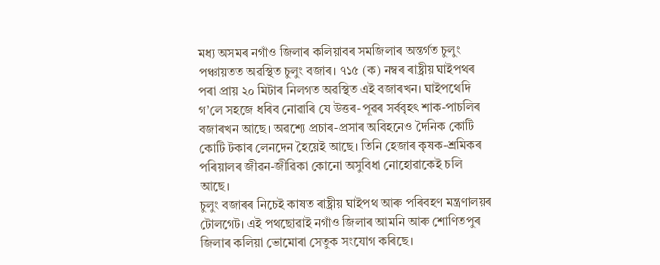মধ্য অসমৰ নগাঁও জিলাৰ কলিয়াবৰ সমজিলাৰ অন্তৰ্গত চুলুং পঞ্চায়তত অৱস্থিত চুলুং বজাৰ। ৭১৫ (ক) নম্বৰ ৰাষ্ট্ৰীয় ঘাইপথৰ পৰা প্ৰায় ২০ মিটাৰ নিলগত অৱস্থিত এই বজাৰখন। ঘাইপথেদি গ’লে সহজে ধৰিব নোৱাৰি যে উত্তৰ-পূৱৰ সৰ্ববৃহৎ শাক-পাচলিৰ বজাৰখন আছে। অৱশ্যে প্রচাৰ-প্ৰসাৰ অবিহনেও দৈনিক কোটি কোটি টকাৰ লেনদেন হৈয়েই আছে। তিনি হেজাৰ কৃষক-শ্রমিকৰ পৰিয়ালৰ জীৱন-জীৱিকা কোনো অসুবিধা নোহোৱাকেই চলি আছে।
চুলুং বজাৰৰ নিচেই কাষত ৰাষ্ট্ৰীয় ঘাইপথ আৰু পৰিবহণ মন্ত্রণালয়ৰ টোলগেট। এই পথছোৱাই নগাঁও জিলাৰ আমনি আৰু শোণিতপুৰ জিলাৰ কলিয়া ভোমোৰা সেতুক সংযোগ কৰিছে।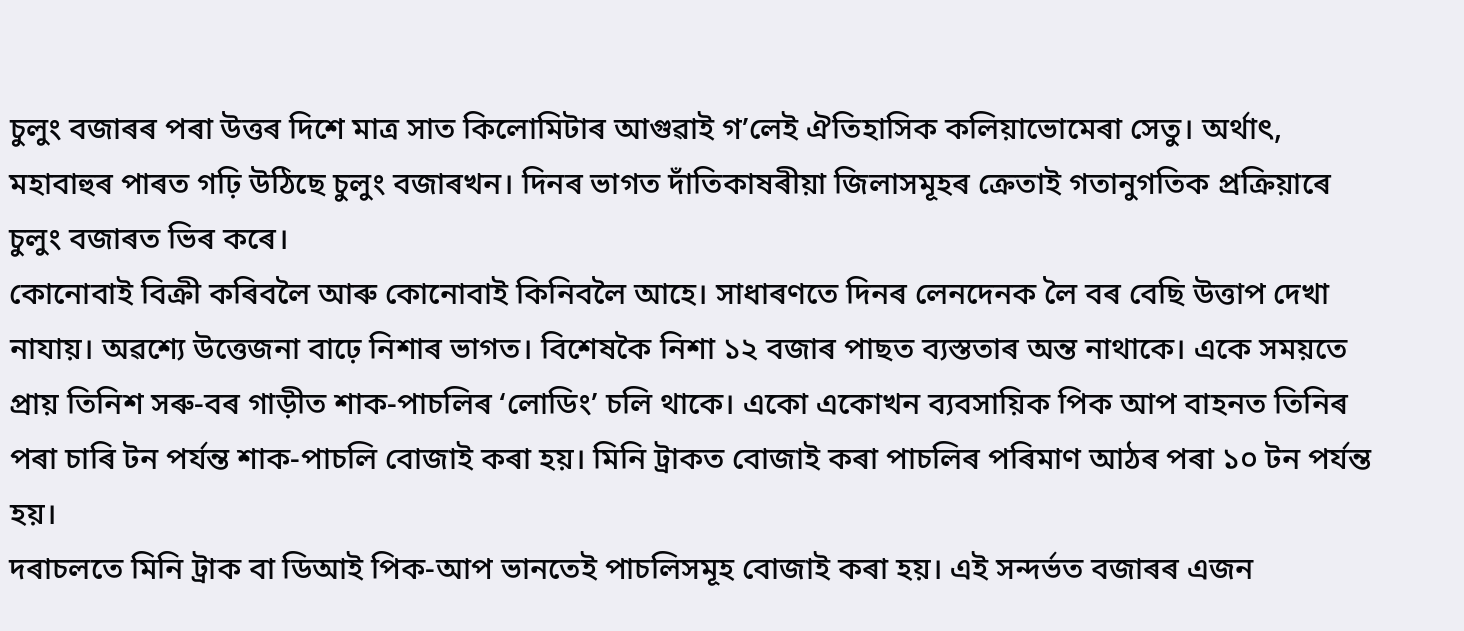চুলুং বজাৰৰ পৰা উত্তৰ দিশে মাত্র সাত কিলোমিটাৰ আগুৱাই গ’লেই ঐতিহাসিক কলিয়াভোমেৰা সেতু। অর্থাৎ, মহাবাহুৰ পাৰত গঢ়ি উঠিছে চুলুং বজাৰখন। দিনৰ ভাগত দাঁতিকাষৰীয়া জিলাসমূহৰ ক্রেতাই গতানুগতিক প্ৰক্ৰিয়াৰে চুলুং বজাৰত ভিৰ কৰে।
কোনোবাই বিক্ৰী কৰিবলৈ আৰু কোনোবাই কিনিবলৈ আহে। সাধাৰণতে দিনৰ লেনদেনক লৈ বৰ বেছি উত্তাপ দেখা নাযায়। অৱশ্যে উত্তেজনা বাঢ়ে নিশাৰ ভাগত। বিশেষকৈ নিশা ১২ বজাৰ পাছত ব্যস্ততাৰ অন্ত নাথাকে। একে সময়তে প্রায় তিনিশ সৰু-বৰ গাড়ীত শাক-পাচলিৰ ‘লোডিং’ চলি থাকে। একো একোখন ব্যবসায়িক পিক আপ বাহনত তিনিৰ পৰা চাৰি টন পর্যন্ত শাক-পাচলি বোজাই কৰা হয়। মিনি ট্রাকত বোজাই কৰা পাচলিৰ পৰিমাণ আঠৰ পৰা ১০ টন পর্যন্ত হয়।
দৰাচলতে মিনি ট্রাক বা ডিআই পিক-আপ ভানতেই পাচলিসমূহ বোজাই কৰা হয়। এই সন্দৰ্ভত বজাৰৰ এজন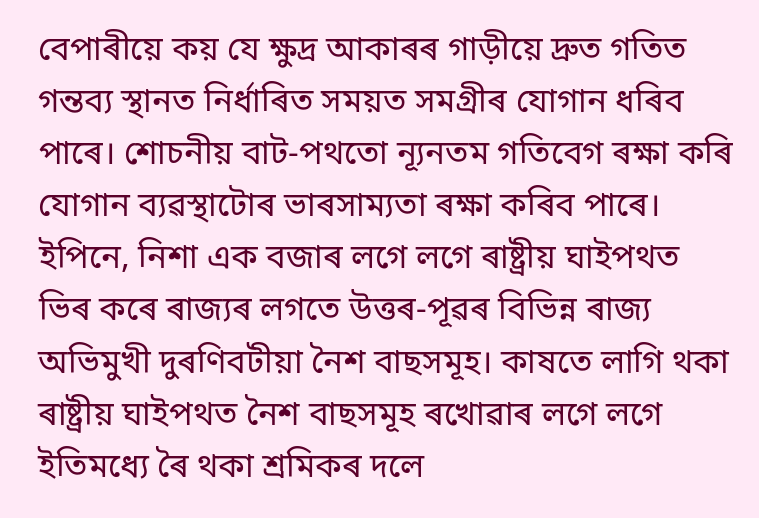বেপাৰীয়ে কয় যে ক্ষুদ্র আকাৰৰ গাড়ীয়ে দ্রুত গতিত গন্তব্য স্থানত নির্ধাৰিত সময়ত সমগ্ৰীৰ যোগান ধৰিব পাৰে। শোচনীয় বাট-পথতো ন্যূনতম গতিবেগ ৰক্ষা কৰি যোগান ব্যৱস্থাটোৰ ভাৰসাম্যতা ৰক্ষা কৰিব পাৰে।
ইপিনে, নিশা এক বজাৰ লগে লগে ৰাষ্ট্ৰীয় ঘাইপথত ভিৰ কৰে ৰাজ্যৰ লগতে উত্তৰ-পূৱৰ বিভিন্ন ৰাজ্য অভিমুখী দুৰণিবটীয়া নৈশ বাছসমূহ। কাষতে লাগি থকা ৰাষ্ট্ৰীয় ঘাইপথত নৈশ বাছসমূহ ৰখোৱাৰ লগে লগে ইতিমধ্যে ৰৈ থকা শ্রমিকৰ দলে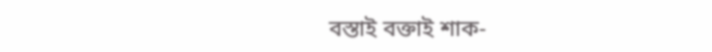বস্তাই বক্তাই শাক-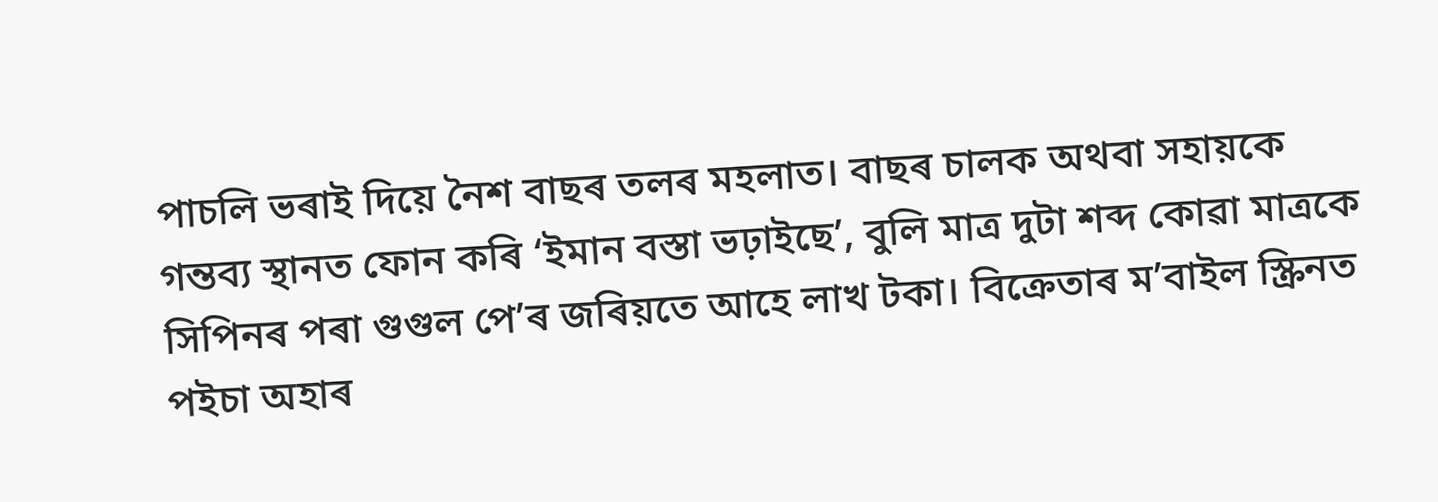পাচলি ভৰাই দিয়ে নৈশ বাছৰ তলৰ মহলাত। বাছৰ চালক অথবা সহায়কে গন্তব্য স্থানত ফোন কৰি ‘ইমান বস্তা ভঢ়াইছে’, বুলি মাত্র দুটা শব্দ কোৱা মাত্রকে সিপিনৰ পৰা গুগুল পে’ৰ জৰিয়তে আহে লাখ টকা। বিক্রেতাৰ ম’বাইল স্ক্রিনত পইচা অহাৰ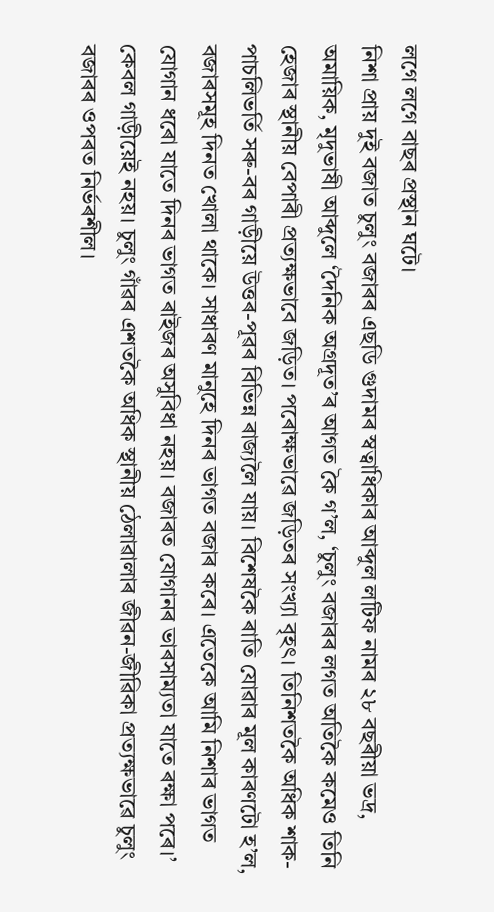লগে লগে বাছৰ প্ৰস্থান ঘটে।
নিশা প্রায় দুই বজাত চুলুং বজাৰৰ এছডি গুদামৰ স্বত্বাধিকাৰ আব্দুল লটিফ নামৰ ২৮ বছৰীয়া ভদ্র, অমায়িক, মৃদুভাষী আব্দুলে ‘দৈনিক অগ্রদূত’ৰ আগত কৈ গ’ল, ‘চুলুং বজাৰৰ লগত অতিকৈ কমেও তিনি হেজাৰ স্থানীয় বেপাৰী প্ৰত্যক্ষভাবে জড়িত। পৰোক্ষভাৱে জড়িতৰ সংখ্যা বৃহৎ। তিনিশতকৈ অধিক শাক-পাচলিভর্তি সৰু-বৰ গাড়ীয়ে উত্তৰ-পূৱৰ বিভিন্ন ৰাজ্যলৈ যায়। বিশেষকৈ ৰাতি যোৱাৰ মূল কাৰণটো হ’ল, বজাৰসমূহ দিনত খোলা থাকে। সাধাৰণ মানুহে দিনৰ ভাগত বজাৰ কৰে। এতেকে আমি নিশাৰ ভাগত যোগান ধৰো যাতে দিনৰ ভাগত ৰাইজৰ অসুবিধা নহয়। বজাৰত যোগানৰ ভাৰসাম্যতা যাতে ৰক্ষা পৰে।’
কেবল গাড়ীয়েই নহয়। চুলুং গাঁৱৰ এশতকৈ অধিক স্থানীয় ঠেলাৱালাৰ জীৱন-জীৱিকা প্রত্যক্ষভাৱে চুলুং বজাৰৰ ওপৰত নিৰ্ভৰশীল।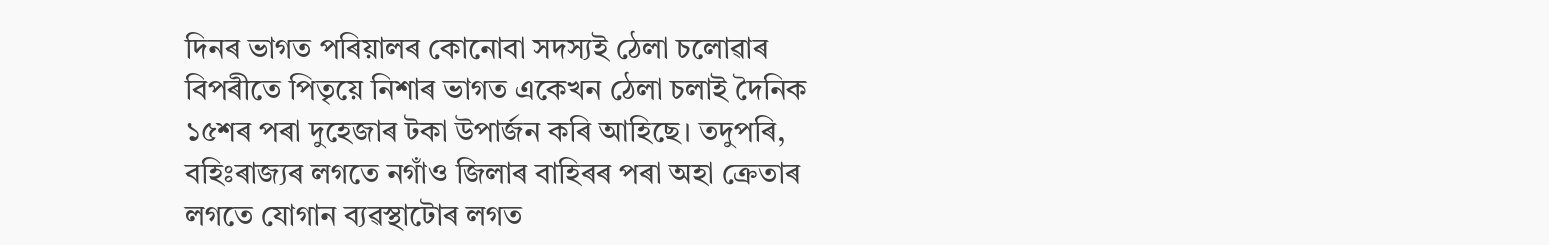দিনৰ ভাগত পৰিয়ালৰ কোনোবা সদস্যই ঠেলা চলোৱাৰ বিপৰীতে পিতৃয়ে নিশাৰ ভাগত একেখন ঠেলা চলাই দৈনিক ১৫শৰ পৰা দুহেজাৰ টকা উপাৰ্জন কৰি আহিছে। তদুপৰি, বহিঃৰাজ্যৰ লগতে নগাঁও জিলাৰ বাহিৰৰ পৰা অহা ক্রেতাৰ লগতে যোগান ব্যৱস্থাটোৰ লগত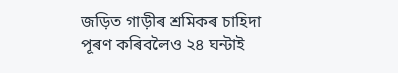জড়িত গাড়ীৰ শ্ৰমিকৰ চাহিদা পূৰণ কৰিবলৈও ২৪ ঘন্টাই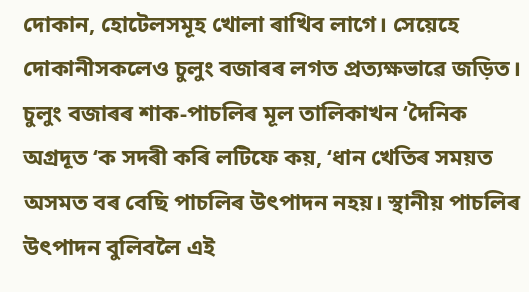দোকান, হোটেলসমূহ খোলা ৰাখিব লাগে। সেয়েহে দোকানীসকলেও চুলুং বজাৰৰ লগত প্রত্যক্ষভাৱে জড়িত।
চুলুং বজাৰৰ শাক-পাচলিৰ মূল তালিকাখন ‘দৈনিক অগ্রদূত ‘ক সদৰী কৰি লটিফে কয়, ‘ধান খেতিৰ সময়ত অসমত বৰ বেছি পাচলিৰ উৎপাদন নহয়। স্থানীয় পাচলিৰ উৎপাদন বুলিবলৈ এই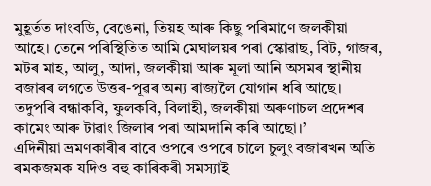মুহূর্তত দাংবডি, বেঙেনা, তিয়হ আৰু কিছু পৰিমাণে জলকীয়া আহে। তেনে পৰিস্থিতিত আমি মেঘালয়ৰ পৰা স্কোৱাছ, বিট, গাজৰ, মটৰ মাহ, আলু, আদা, জলকীয়া আৰু মূলা আনি অসমৰ স্থানীয় বজাৰৰ লগতে উত্তৰ-পূৱৰ অন্য ৰাজ্যলৈ যোগান ধৰি আছে। তদুপৰি বন্ধাকবি, ফুলকবি, বিলাহী, জলকীয়া অৰুণাচল প্ৰদেশৰ কামেং আৰু টাৱাং জিলাৰ পৰা আমদানি কৰি আছো।’
এদিনীয়া ভ্রমণকাৰীৰ বাবে ওপৰে ওপৰে চালে চুলুং বজাৰখন অতি ৰমকজমক যদিও বহু কাৰিকৰী সমস্যাই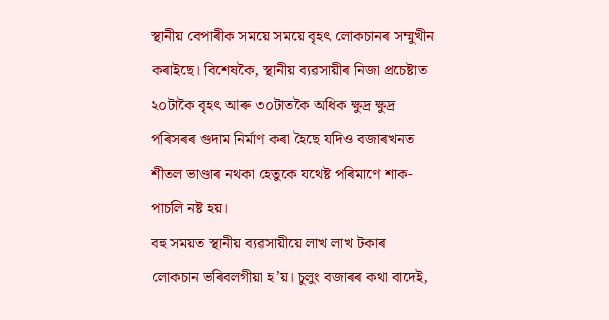স্থানীয় বেপাৰীক সময়ে সময়ে বৃহৎ লোকচানৰ সম্মুখীন কৰাইছে। বিশেষকৈ, স্থানীয় ব্যৱসায়ীৰ নিজা প্রচেষ্টাত ২০টাকৈ বৃহৎ আৰু ৩০টাতকৈ অধিক ক্ষুদ্র ক্ষুদ্ৰ পৰিসৰৰ গুদাম নির্মাণ কৰা হৈছে যদিও বজাৰখনত শীতল ভাণ্ডাৰ নথকা হেতুকে যথেষ্ট পৰিমাণে শাক-পাচলি নষ্ট হয়।
বহু সময়ত স্থানীয় ব্যৱসায়ীয়ে লাখ লাখ টকাৰ লোকচান ভৰিবলগীয়া হ’য়। চুলুং বজাৰৰ কথা বাদেই,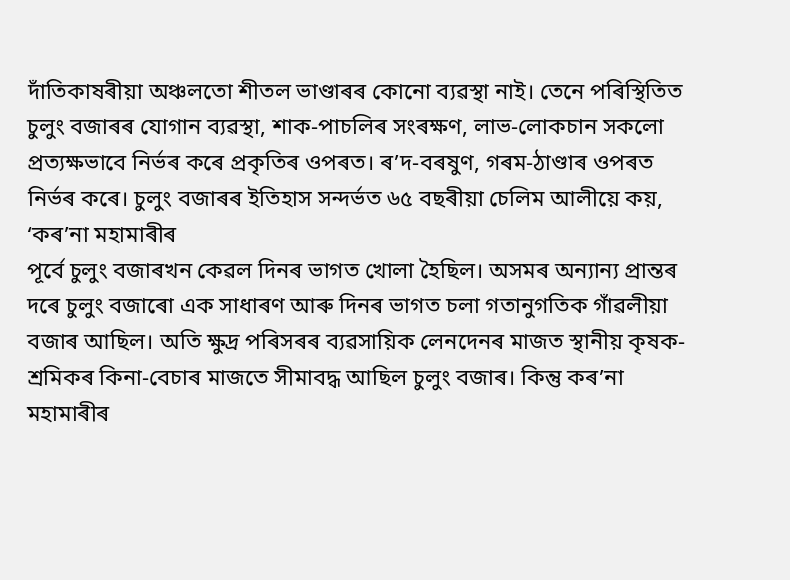দাঁতিকাষৰীয়া অঞ্চলতো শীতল ভাণ্ডাৰৰ কোনো ব্যৱস্থা নাই। তেনে পৰিস্থিতিত চুলুং বজাৰৰ যোগান ব্যৱস্থা, শাক-পাচলিৰ সংৰক্ষণ, লাভ-লোকচান সকলো প্রত্যক্ষভাবে নিৰ্ভৰ কৰে প্ৰকৃতিৰ ওপৰত। ৰ’দ-বৰষুণ, গৰম-ঠাণ্ডাৰ ওপৰত নিৰ্ভৰ কৰে। চুলুং বজাৰৰ ইতিহাস সন্দৰ্ভত ৬৫ বছৰীয়া চেলিম আলীয়ে কয়, ‘কৰ’না মহামাৰীৰ
পূৰ্বে চুলুং বজাৰখন কেৱল দিনৰ ভাগত খোলা হৈছিল। অসমৰ অন্যান্য প্ৰান্তৰ দৰে চুলুং বজাৰো এক সাধাৰণ আৰু দিনৰ ভাগত চলা গতানুগতিক গাঁৱলীয়া বজাৰ আছিল। অতি ক্ষুদ্ৰ পৰিসৰৰ ব্যৱসায়িক লেনদেনৰ মাজত স্থানীয় কৃষক-শ্রমিকৰ কিনা-বেচাৰ মাজতে সীমাবদ্ধ আছিল চুলুং বজাৰ। কিন্তু কৰ’না মহামাৰীৰ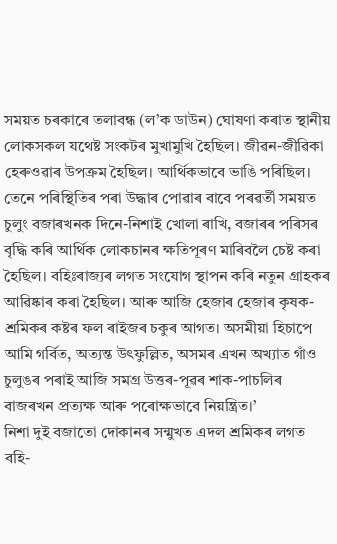সময়ত চৰকাৰে তলাবন্ধ (ল’ক ডাউন) ঘোষণা কৰাত স্থানীয় লোকসকল যথেষ্ট সংকটৰ মুখামুখি হৈছিল। জীৱন-জীৱিকা হেৰুওৱাৰ উপক্রম হৈছিল। আর্থিকভাবে ভাঙি পৰিছিল।
তেনে পৰিস্থিতিৰ পৰা উদ্ধাৰ পোৱাৰ বাবে পৰৱৰ্তী সময়ত চুলুং বজাৰখনক দিনে-নিশাই খোলা ৰাখি, বজাৰৰ পৰিসৰ বৃদ্ধি কৰি আর্থিক লোকচানৰ ক্ষতিপূৰণ মাৰিবলৈ চেষ্ট কৰা হৈছিল। বহিঃৰাজ্যৰ লগত সংযোগ স্থাপন কৰি নতুন গ্ৰাহকৰ আৱিষ্কাৰ কৰা হৈছিল। আৰু আজি হেজাৰ হেজাৰ কৃষক-শ্রমিকৰ কষ্টৰ ফল ৰাইজৰ চকুৰ আগত। অসমীয়া হিচাপে আমি গর্বিত, অত্যন্ত উৎফুল্লিত, অসমৰ এখন অখ্যাত গাঁও চুলুঙৰ পৰাই আজি সমগ্ৰ উত্তৰ-পূৱৰ শাক-পাচলিৰ বাজৰখন প্রত্যক্ষ আৰু পৰোক্ষভাবে নিয়ন্ত্রিত।’
নিশা দুই বজাতো দোকানৰ সন্মুখত এদল শ্রমিকৰ লগত বহি-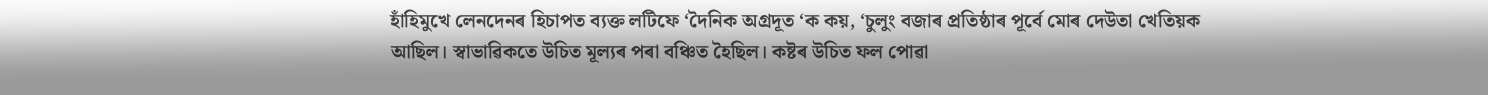হাঁহিমুখে লেনদেনৰ হিচাপত ব্যক্ত লটিফে ‘দৈনিক অগ্রদূত ‘ক কয়, ‘চুলুং বজাৰ প্ৰতিষ্ঠাৰ পূৰ্বে মোৰ দেউতা খেতিয়ক আছিল। স্বাভাৱিকতে উচিত মূল্যৰ পৰা বঞ্চিত হৈছিল। কষ্টৰ উচিত ফল পোৱা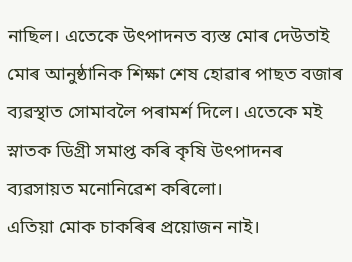নাছিল। এতেকে উৎপাদনত ব্যস্ত মোৰ দেউতাই মোৰ আনুষ্ঠানিক শিক্ষা শেষ হোৱাৰ পাছত বজাৰ ব্যৱস্থাত সোমাবলৈ পৰামৰ্শ দিলে। এতেকে মই স্নাতক ডিগ্রী সমাপ্ত কৰি কৃষি উৎপাদনৰ ব্যৱসায়ত মনোনিৱেশ কৰিলো।
এতিয়া মোক চাকৰিৰ প্ৰয়োজন নাই।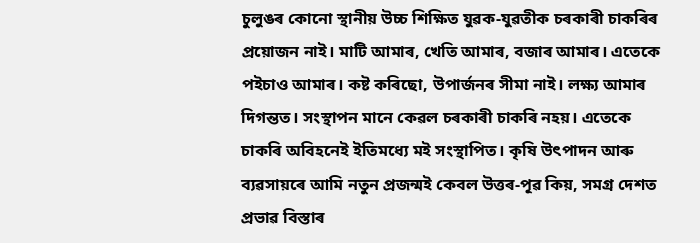চুলুঙৰ কোনো স্থানীয় উচ্চ শিক্ষিত যুৱক-যুৱতীক চৰকাৰী চাকৰিৰ প্ৰয়োজন নাই। মাটি আমাৰ, খেতি আমাৰ, বজাৰ আমাৰ। এতেকে পইচাও আমাৰ। কষ্ট কৰিছো, উপাৰ্জনৰ সীমা নাই। লক্ষ্য আমাৰ দিগন্তত। সংস্থাপন মানে কেৱল চৰকাৰী চাকৰি নহয়। এতেকে চাকৰি অবিহনেই ইতিমধ্যে মই সংস্থাপিত। কৃষি উৎপাদন আৰু ব্যৱসায়ৰে আমি নতুন প্রজন্মই কেবল উত্তৰ-পূৱ কিয়, সমগ্র দেশত প্ৰভাৱ বিস্তাৰ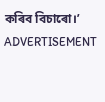কৰিব বিচাৰো।’
ADVERTISEMENT